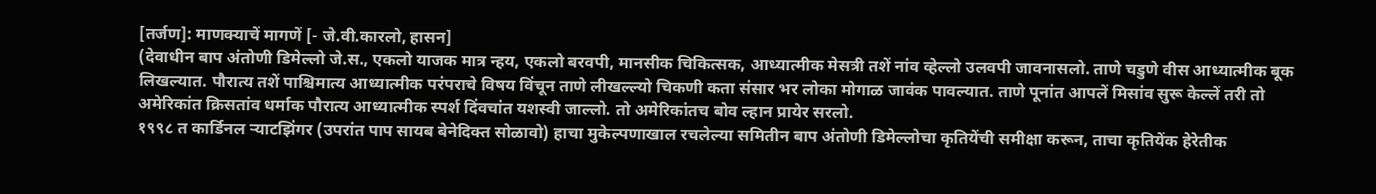[तर्जण]: माणक्याचें मागणें [- जे.वी.कारलो, हासन]
(देवाधीन बाप अंतोणी डिमेल्लो जे.स., एकलो याजक मात्र न्हय, एकलो बरवपी, मानसीक चिकित्सक, आध्यात्मीक मेसत्री तशें नांव व्हेल्लो उलवपी जावनासलो. ताणे चडुणे वीस आध्यात्मीक बूक लिखल्यात. पौरात्य तशें पाश्चिमात्य आध्यात्मीक परंपराचे विषय विंचून ताणे लीखल्ल्यो चिकणी कता संसार भर लोका मोगाळ जावंक पावल्यात. ताणे पूनांत आपलें मिसांव सुरू केल्लें तरी तो अमेरिकांत क्रिसतांव धर्माक पौरात्य आध्यात्मीक स्पर्श दिंवचांत यशस्वी जाल्लो. तो अमेरिकांतच बोव ल्हान प्रायेर सरलो.
१९९८ त कार्डिनल ऱ्याटझिंगर (उपरांत पाप सायब बेनेदिक्त सोळावो) हाचा मुकेल्पणाखाल रचलेल्या समितीन बाप अंतोणी डिमेल्लोचा कृतियेंची समीक्षा करून, ताचा कृतियेंक हेरेतीक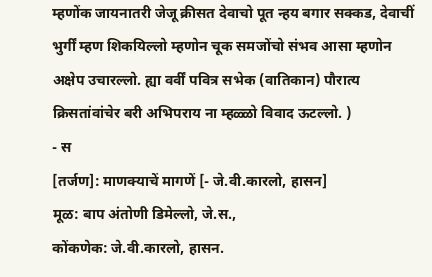म्हणोंक जायनातरी जेजू क्रीसत देवाचो पूत न्हय बगार सक्कड, देवाचीं भुर्गीं म्हण शिकयिल्लो म्हणोन चूक समजोंचो संभव आसा म्हणोन अक्षेप उचारल्लो. ह्या वर्वीं पवित्र सभेक (वातिकान) पौरात्य क्रिसतांवांचेर बरी अभिपराय ना म्हळ्ळो विवाद ऊटल्लो. )
- स
[तर्जण]: माणक्याचें मागणें [- जे.वी.कारलो, हासन]
मूळ: बाप अंतोणी डिमेल्लो, जे.स.,
कोंकणेक: जे.वी.कारलो, हासन.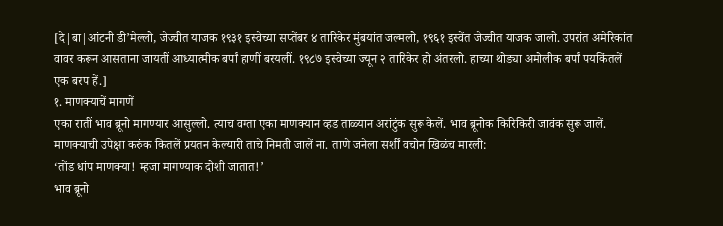[दे|बा|आंटनी डी’मेल्लो, जेज्वीत याजक १९३१ इस्वेच्या सप्तेंबर ४ तारिकेर मुंबयांत जल्मलो, १९६१ इस्वेंत जेज्वीत याजक जालो. उपरांत अमेरिकांत वावर करून आसताना जायतीं आध्यात्मीक बर्पां हाणीं बरयलीं. १९८७ इस्वेच्या ज्यून २ तारिकेर हो अंतरलो. हाच्या थोड्या अमोलीक बर्पां पयकिंतलें एक बरप हें.]
१. माणक्याचें मागणें
एका रातीं भाव ब्रूनो मागण्यार आसुल्लो. त्याच वग्ता एका माणक्यान व्हड ताळ्यान अरांटुंक सुरू केलें. भाव ब्रूनोक किरिकिरी जावंक सुरू जालें. माणक्याची उपेक्षा करुंक कितलें प्रयतन केल्यारी ताचे निमती जालें ना. ताणे जनेला सर्शीं वचोन खिळंच मारली:
‘तोंड धांप माणक्या! म्हजा मागण्याक दोशी जातात!’
भाव ब्रूनो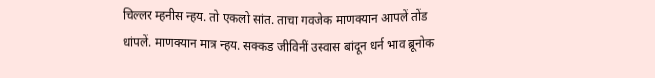चिल्लर म्हनीस न्हय. तो एकलो सांत. ताचा गवजेक माणक्यान आपलें तोंड धांपलें. माणक्यान मात्र न्हय. सक्कड जीविनीं उस्वास बांदून धर्न भाव ब्रूनोक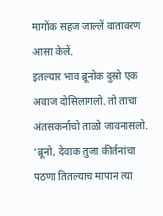मागोंक सहज जाल्लें वातावरण आसा केलें.
इतल्यार भाव ब्रूनोक दुस्रो एक अवाज दोसिलागलो. तो ताचा अंतसकर्नाचो ताळो जावनासलो.
‘ब्रूनो, देवाक तुजा कीर्तनांचा पठणा तितल्याच मापान त्या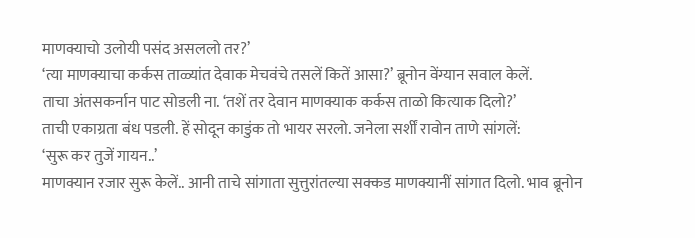माणक्याचो उलोयी पसंद असललो तर?’
‘त्या माणक्याचा कर्कस ताळ्यांत देवाक मेचवंचे तसलें कितें आसा?’ ब्रूनोन वेंग्यान सवाल केलें.
ताचा अंतसकर्नान पाट सोडली ना. ‘तशें तर देवान माणक्याक कर्कस ताळो कित्याक दिलो?’
ताची एकाग्रता बंध पडली. हें सोदून काडुंक तो भायर सरलो. जनेला सर्शीं रावोन ताणे सांगलें:
‘सुरू कर तुजें गायन..’
माणक्यान रजार सुरू केलें.. आनी ताचे सांगाता सुत्तुरांतल्या सक्कड माणक्यानीं सांगात दिलो. भाव ब्रूनोन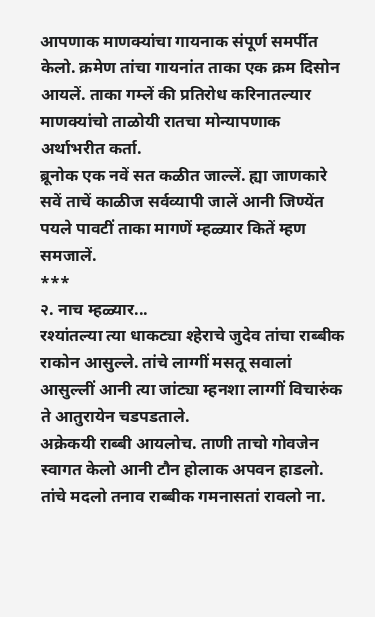आपणाक माणक्यांचा गायनाक संपूर्ण समर्पीत केलो. क्रमेण तांचा गायनांत ताका एक क्रम दिसोन आयलें. ताका गम्लें की प्रतिरोध करिनातल्यार माणक्यांचो ताळोयी रातचा मोन्यापणाक अर्थाभरीत कर्ता.
ब्रूनोक एक नवें सत कळीत जाल्लें. ह्या जाणकारे सवें ताचें काळीज सर्वव्यापी जालें आनी जिण्येंत पयले पावटीं ताका मागणें म्हळ्यार कितें म्हण समजालें.
***
२. नाच म्हळ्यार...
रश्यांतल्या त्या धाकट्या श्हेराचे जुदेव तांचा राब्बीक राकोन आसुल्ले. तांचे लाग्गीं मसतू सवालां आसुल्लीं आनी त्या जांट्या म्हनशा लाग्गीं विचारुंक ते आतुरायेन चडपडताले.
अक्रेकयी राब्बी आयलोच. ताणी ताचो गोवजेन स्वागत केलो आनी टौन होलाक अपवन हाडलो. तांचे मदलो तनाव राब्बीक गमनासतां रावलो ना.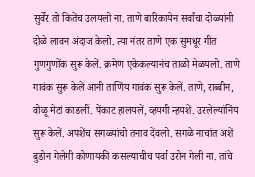सुर्वेर तो कितेंच उलयलो ना. ताणे बारिकायेन सर्वांचा दोळ्यांनी दोळे लावन अंदाज केलो. त्या नंतर ताणे एक सुमधूर गीत गुणगुणोंक सुरू केलें. क्रमेण एकेकल्यानंच ताळो मेळयलो. ताणे गावंक सुरू केलें आनी ताणिंय गावंक सुरू केलें. ताणे, राब्बीन, वोळू मेटां काडलीं. पेंकाट हालयलें, व्हयगी न्हयशें. उरलेल्यांनिंय सुरू केलें. अपशेंच सगळ्यांचो तनाव देंवलो. सगळे नाचांत अशें बुडोन गेलेगी कोणायकी कसल्याचीच पर्वा उरोन गेली ना. तांचे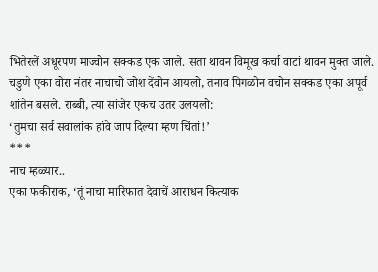भितेरलें अधूरपण माज्वोन सक्कड एक जाले. सता थावन विमूख कर्चा वाटां थावन मुक्त जाले.
चडुणे एका वोरा नंतर नाचाचो जोश देंवोन आयलो, तनाव पिगळोन वचोन सक्कड एका अपूर्व शांतेन बसले. राब्बी, त्या सांजेर एकच उतर उलयलो:
‘तुमचा सर्व सवालांक हांवे जाप दिल्या म्हण चिंतां!’
***
नाच म्हळ्यार..
एका फकीराक, ‘तूं नाचा मारिफात देवाचें आराधन कित्याक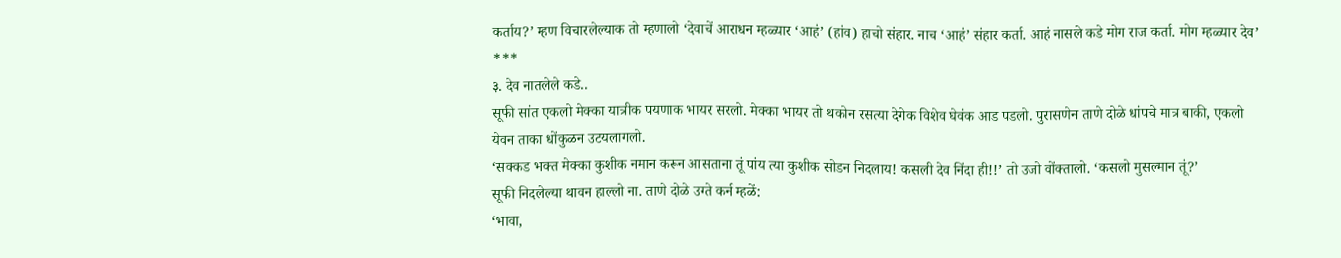कर्ताय?’ म्हण विचारलेल्याक तो म्हणालो ‘देवाचें आराधन म्हळ्यार ‘आहं’ (हांव) हाचो संहार. नाच ‘आहं’ संहार कर्ता. आहं नासले कडे मोग राज कर्ता. मोग म्हळ्यार देव’
***
३. देव नातलेले कडे..
सूफी सांत एकलो मेक्का यात्रीक पयणाक भायर सरलो. मेक्का भायर तो थकोन रसत्या देगेक विशेव घेवंक आड पडलो. पुरासणेन ताणे दोळे धांपचे मात्र बाकी, एकलो येवन ताका धोंकुळन उटयलागलो.
‘सक्कड भक्त मेक्का कुशीक नमान करून आसताना तूं पांय त्या कुशीक सोडन निदलाय! कसली देव निंदा ही!!’ तो उजो वोंक्तालो. ‘कसलो मुसल्मान तूं?’
सूफी निदलेल्या थावन हाल्लो ना. ताणे दोळे उग्ते कर्न म्हळें:
‘भावा,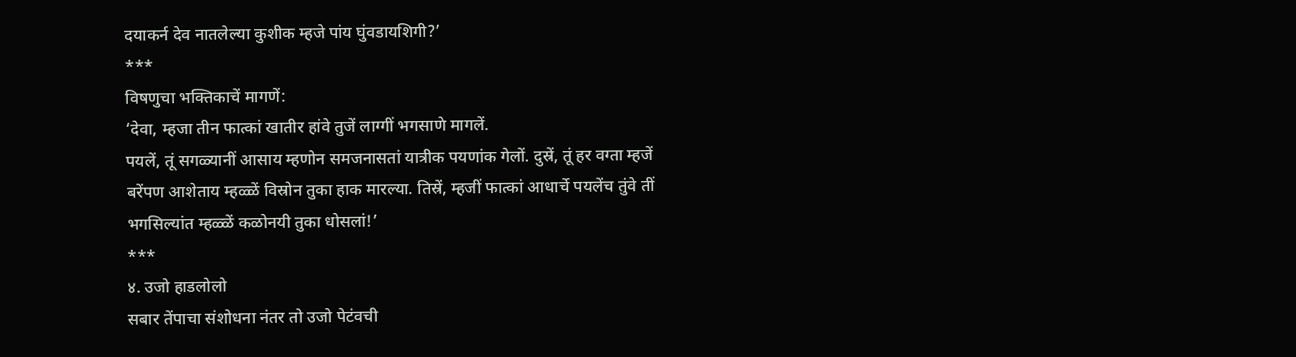दयाकर्न देव नातलेल्या कुशीक म्हजे पांय घुंवडायशिगी?’
***
विषणुचा भक्तिकाचें मागणें:
‘देवा, म्हजा तीन फात्कां खातीर हांवे तुजें लाग्गीं भगसाणे मागलें.
पयलें, तूं सगळ्यानीं आसाय म्हणोन समजनासतां यात्रीक पयणांक गेलों. दुस्रें, तूं हर वग्ता म्हजें बरेंपण आशेताय म्हळ्ळें विस्रोन तुका हाक मारल्या. तिस्रें, म्हजीं फात्कां आधार्चे पयलेंच तुंवे तीं भगसिल्यांत म्हळ्ळें कळोनयी तुका धोसलां!’
***
४. उजो हाडलोलो
सबार तेंपाचा संशोधना नंतर तो उजो पेटंवची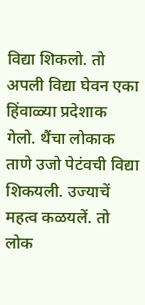विद्या शिकलो. तो अपली विद्या घेवन एका हिंवाळ्या प्रदेशाक गेलो. थैंचा लोकाक ताणे उजो पेटंवची विद्या शिकयली. उज्याचें महत्व कळयलें. तो लोक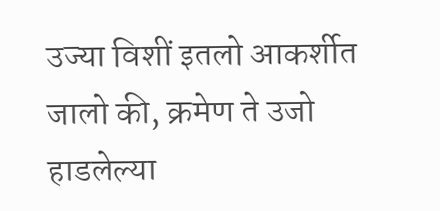उज्या विशीं इतलो आकर्शीत जालो की, क्रमेण ते उजो हाडलेल्या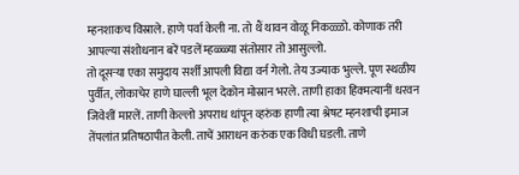म्हनशाकच विस्राले. हाणे पर्वा केली ना. तो थैं थावन वोळू निकळ्ळो. कोणाक तरी आपल्या संशोधनान बरें पडलें म्हळ्ळ्या संतोसार तो आसुल्लो.
तो दूसऱ्या एका समुदाय सर्शीं आपली विद्या वर्न गेलो. तेय उज्याक भुल्ले. पूण स्थळीय पुर्वीत, लोकाचेर हाणे घाल्ली भूल देकोन मोस्रान भरले. ताणी हाका हिक्मत्यानीं धरवन जिवेशीं मारलें. ताणी केल्लो अपराध धांपून व्हरुंक हाणी त्या श्रेषट म्हनशाची इमाज तेंपलांत प्रतिषठापीत केली. ताचें आराधन करुंक एक विधी घडली. ताणे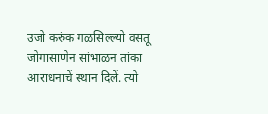उजो करुंक गळसिल्ल्यो वसतू जोगासाणेन सांभाळन तांका आराधनाचें स्थान दिलें. त्यो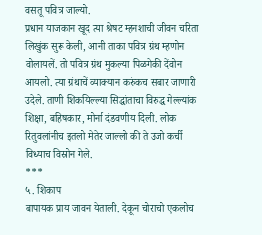वसतू पवित्र जाल्यो.
प्रधान याजकान खूद त्या श्रेषट म्हनशाची जीवन चरिता लिखुंक सुरू केली, आनी ताका पवित्र ग्रंथ म्हणोन वोलायलें. तो पवित्र ग्रंथ मुकल्या पिळगेकी देंवोन आयलो. त्या ग्रंथाचें व्याक्यान करुंकच सबार जाणारी उदेले. ताणी शिकयिल्ल्या सिद्धांताचा विरुद्ध गेल्ल्यांक शिक्षा, बहिषकार, मोर्ना दंडवणीय दिली. लोक रितुवलांनीच इतलो मेतेर जाल्लो की ते उजो कर्ची विध्याच विस्रोन गेले.
***
५. शिकाप
बापायक प्राय जावन येताली. देकून चोराचो एकलोच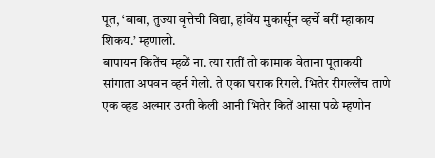पूत, ‘बाबा, तुज्या वृत्तेची विद्या, हांवेंय मुकार्सून व्हर्चे बरीं म्हाकाय शिकय.’ म्हणालो.
बापायन कितेंच म्हळें ना. त्या रातीं तो कामाक वेताना पूताकयी सांगाता अपवन व्हर्न गेलो. ते एका घराक रिगले. भितेर रीगल्लेंच ताणे एक व्हड अल्मार उग्ती केली आनी भितेर कितें आसा पळे म्हणोन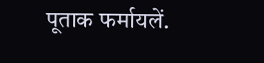पूताक फर्मायलें.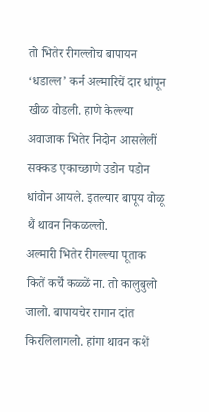तो भितेर रीगल्लोच बापायन ‘धडाल्ल’ कर्न अल्मारिचें दार धांपून खीळ वोडली. हाणे केल्ल्या अवाजाक भितेर निदोन आसलेलीं सक्कड एकाच्छाणे उडोन पडोन धांवोन आयले. इतल्यार बापूय वोळू थैं थावन निकळल्लो.
अल्मारी भितेर रीगल्ल्या पूताक कितें कर्चें कळ्ळें ना. तो कालुबुलो जालो. बापायचेर रागान दांत किरलिलागलो. हांगा थावन कशें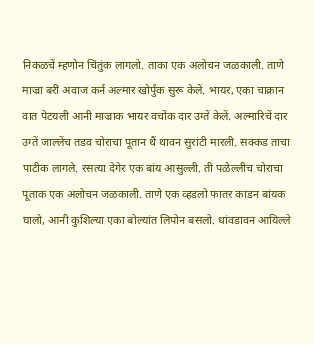निकळचें म्हणोन चिंतुंक लागलो. ताका एक अलोचन जळकाली. ताणे माज्रा बरीं अवाज कर्न अल्मार खोर्पुंक सुरू केलें. भायर, एका चाक्रान वात पेटयली आनी माज्राक भायर वचोंक दार उग्तें केलें. अल्मारिचें दार उग्तें जाल्लेंच तडव चोराचा पूतान थैं थावन सुरांटी मारली. सक्कड ताचा पाटीक लागले. रसत्या देगेर एक बांय आसुल्ली. ती पळेल्लीच चोराचा पूताक एक अलोचन जळकाली. ताणे एक व्हडलो फातर काडन बांयक घालो, आनी कुशिल्या एका बोल्यांत लिपोन बसलो. धांवडावन आयिल्ले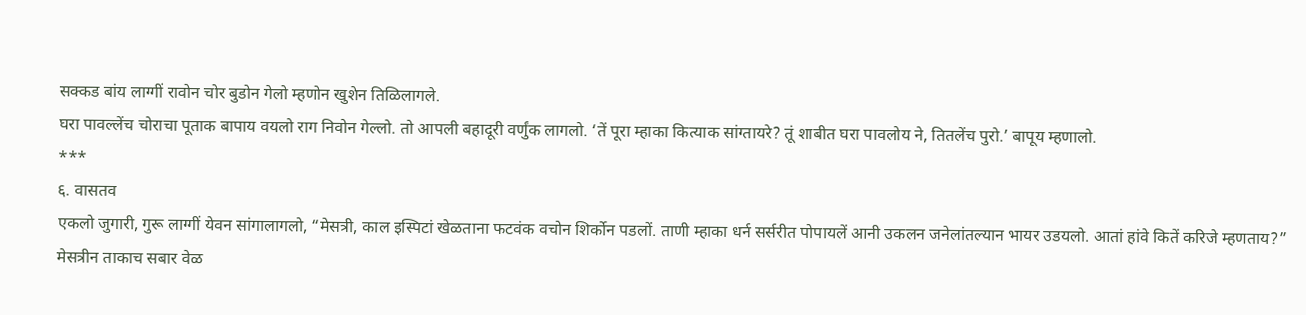सक्कड बांय लाग्गीं रावोन चोर बुडोन गेलो म्हणोन खुशेन तिळिलागले.
घरा पावल्लेंच चोराचा पूताक बापाय वयलो राग निवोन गेल्लो. तो आपली बहादूरी वर्णुंक लागलो. ‘तें पूरा म्हाका कित्याक सांग्तायरे? तूं शाबीत घरा पावलोय ने, तितलेंच पुरो.’ बापूय म्हणालो.
***
६. वासतव
एकलो जुगारी, गुरू लाग्गीं येवन सांगालागलो, “मेसत्री, काल इस्पिटां खेळताना फटवंक वचोन शिर्कोन पडलों. ताणी म्हाका धर्न सर्सरीत पोपायलें आनी उकलन जनेलांतल्यान भायर उडयलो. आतां हांवे कितें करिजे म्हणताय?”
मेसत्रीन ताकाच सबार वेळ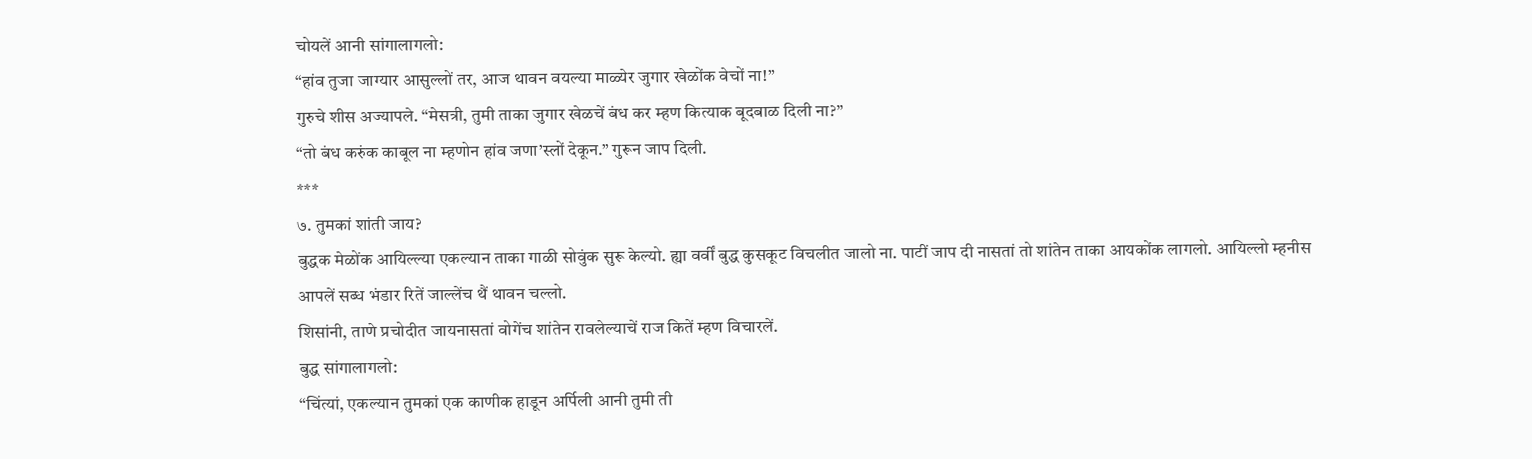चोयलें आनी सांगालागलो:
“हांव तुजा जाग्यार आसुल्लों तर, आज थावन वयल्या माळ्येर जुगार खेळोंक वेचों ना!”
गुरुचे शीस अज्यापले. “मेसत्री, तुमी ताका जुगार खेळचें बंध कर म्हण कित्याक बूदबाळ दिली ना?”
“तो बंध करुंक काबूल ना म्हणोन हांव जणा’स्लों देकून.” गुरून जाप दिली.
***
७. तुमकां शांती जाय?
बुद्धक मेळोंक आयिल्ल्या एकल्यान ताका गाळी सोवुंक सुरू केल्यो. ह्या वर्वीं बुद्ध कुसकूट विचलीत जालो ना. पाटीं जाप दी नासतां तो शांतेन ताका आयकोंक लागलो. आयिल्लो म्हनीस आपलें सब्ध भंडार रितें जाल्लेंच थैं थावन चल्लो.
शिसांनी, ताणे प्रचोदीत जायनासतां वोगेंच शांतेन रावलेल्याचें राज कितें म्हण विचारलें.
बुद्ध सांगालागलो:
“चिंत्यां, एकल्यान तुमकां एक काणीक हाडून अर्पिली आनी तुमी ती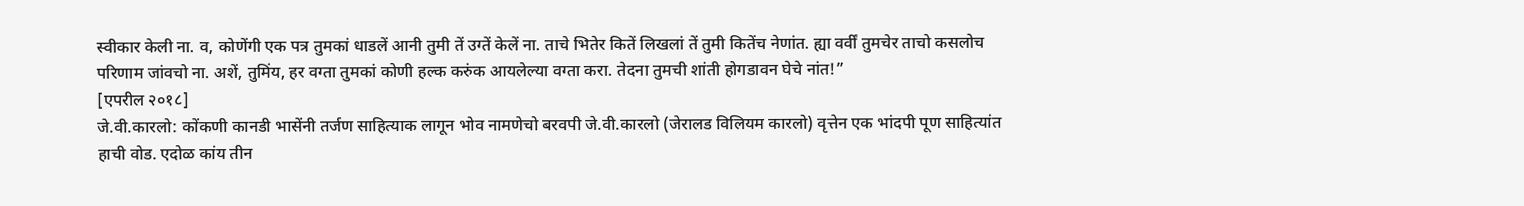स्वीकार केली ना. व, कोणेंगी एक पत्र तुमकां धाडलें आनी तुमी तें उग्तें केलें ना. ताचे भितेर कितें लिखलां तें तुमी कितेंच नेणांत. ह्या वर्वीं तुमचेर ताचो कसलोच परिणाम जांवचो ना. अशें, तुमिंय, हर वग्ता तुमकां कोणी हल्क करुंक आयलेल्या वग्ता करा. तेदना तुमची शांती होगडावन घेचे नांत!”
[एपरील २०१८]
जे.वी.कारलो: कोंकणी कानडी भासेंनी तर्जण साहित्याक लागून भोव नामणेचो बरवपी जे.वी.कारलो (जेरालड विलियम कारलो) वृत्तेन एक भांदपी पूण साहित्यांत हाची वोड. एदोळ कांय तीन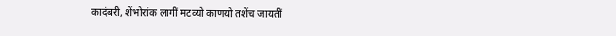कादंबरी, शेंभोरांक लागीं मटव्यो काणयो तशेंच जायतीं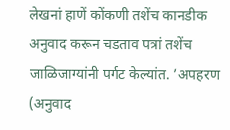लेखनां हाणें कोंकणी तशेंच कानडीक अनुवाद करून चडताव पत्रां तशेंच जाळिजाग्यांनी पर्गट केल्यांत. ’अपहरण (अनुवाद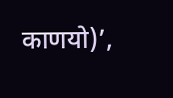काणयो)’,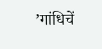’गांधिचें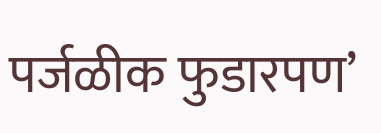पर्जळीक फुडारपण’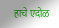हाचे एदोळ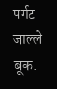पर्गट जाल्ले बूक.